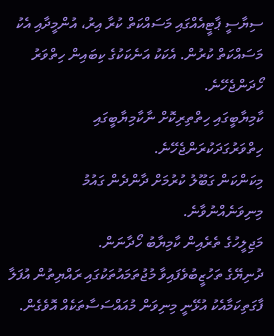ސިޔާސީ ޕާޓީއެއްގައި މަސައްކަތް ކުރާ އިރު، އުންމީދާއި އެކު މަސައްކަތް ކުރުން. އެކަކު އަނެކަކުގެ ކިބައިން ހިތްވަރު ހޯދަންޖެހޭނެ.
ކާމިޔާބީގައި ހިތްތިރިކޮށް ނާކާމިޔާބީގައި ހިތްވަރުގަދަކުރަންޖެހޭނެ.
މިކަންކަން ގަބޫލު ކުރުމަށް ދާންދެން ގައުމު މިނިވަނެއްނުވާނެ.
މަޖިލީހުގެ ތެރެއިން ކާމިޔާބު ހޯދާނަން.
ދުނިޔޭގެ ތަހުޒީބުވެފައިވާ މުޖުތަމައުތަކުގައި ރައްޔިތުން އުފަލާ ފާގަތިކަމާއެކު އުޅޭނީ މިނިވަން މުއައްސަސާތަކެއް އޮވެގެން.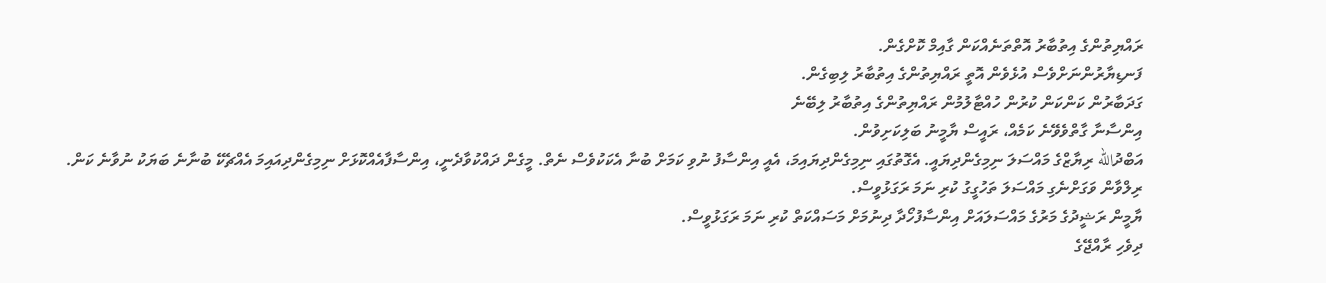ރައްޔިތުންގެ އިތުބާރު އޮތްތަނެއްކަން ގާއިމް ކޮށްގެން.
ފަނޑިޔާރުންނަށްވެސް އުޅެވެން އޮތީ ރައްޔިތުންގެ އިތުބާރު ލިބިގެން.
ގަދަބާރުން ކަންކަން ކުރުން ހުއްޓާލުމުން ރައްޔިތުންގެ އިތުބާރު ލިބޭނެ
އިންސާނާ ގާތްވެވޭނެ ކަމެއް، ރައީސް ޔާމީނު ބަލިކަށިވުން.
އަބްދުالله ރިޔާޒްގެ މައްސަލަ ނިމިގެންދިޔައީ. އެގޮތުގައި ނިމިގެންދިޔައިމަ، އެއީ އިންސާފު ނުވި ކަމަށް ބުނާ އެކަކުވެސް ނެތް. މީގެން ދައްކުވާދެނީ، އިންސާފާއެއްކޮޅަށް ނިމިގެންދިއައިމަ އެއްޗެކޭ ބުނާނެ ބަޔަކު ނުވާނެ ކަން.
ރިލްވާން ވަގަށްނެގި މައްސަލަ ތަހުގީގު ކުރި ނަމަ ރަގަޅުވީސް.
ޔާމީން ރަޝީދުގެ މަރުގެ މައްސަލައަށް އިންސާފުހޯދާ ދިނުމަށް މަސައްކަތް ކުރި ނަމަ ރަގަޅުވީސް.
ދިވެހި ރާއްޖޭގެ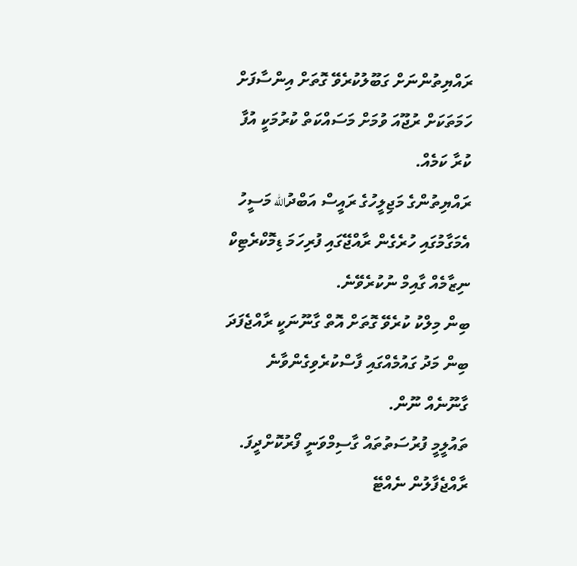ރައްޔިތުންނަށް ގަބޫލުކުރެވޭ ގޮތަށް އިންސާފަށް ހަމަތަކަށް ރުޖޫއަ ވުމަށް މަސައްކަތް ކުރުމަކީ އުފާ ކުރާ ކަމެއް.
ރައްޔިތުންގެ މަޖިލީހުގެ ރައީސް އަބްދުالله މަސީހު އެމަގާމުގައި ހުރެގެން ރާއްޖޭގައި ފުރިހަމަ ޑިމޮކްރެޓިކް ނިޒާމެއް ގާއިމް ނުކުރެވޭނެ.
ބިން މިލްކު ކުރެވޭ ގޮތަށް އޮތް ގާނޫނަކީ ރާއްޖެފަދަ ބިން މަދު ގައުމެއްގައި ފާސްކުރެވިގެންވާނެ ގާނޫނެއް ނޫން.
ތައުލީމީ ފުރުސަތުތައް ގާސިމްވަނީ ފޯރުކޮށްދީފަ.
ރާއްޖެފާލުން ނެއްޓޭ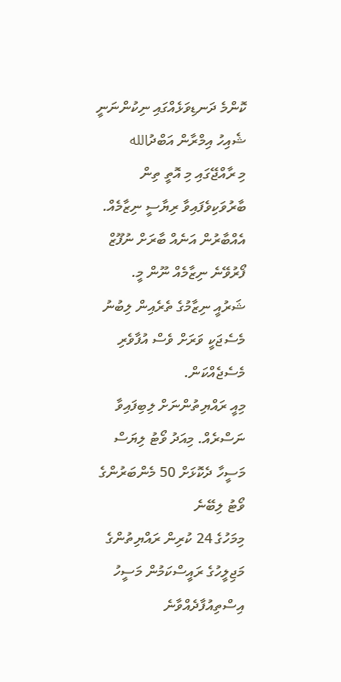ކޮންމެ ދަނޑިވަޅެއްގައި ނިކުންނަނީ ޝެއިހު އިމްރާން އަބްދުالله
މި ރާއްޖޭގައި މި އޮތީ ތިން ބާރުވަކިވެފައިވާ ރިޔާސީ ނިޒާމެއް.
އެއްބާރުން އަނެއް ބާރަށް ނުފޫޒް ފޯރުވޭނެ ނިޒާމެއް ނޫން މީ.
ޝަރުއީ ނިޒާމުގެ ތެރެއިން ލިބުނު މެސެޖަކީ ވަރަށް ވެސް އުފާވެރި މެސެޖެއްކަން.
މިއީ ރައްޔިތުންނަށް ލިބިފައިވާ ނަސްރެއް. މިއަދު ވޯޓު ލިޔަސް މަސީހާ ދެކޮޅަށް 50 މެންބަރުންގެ ވޯޓު ލިބޭނެ
މިމަހުގެ 24 ކުރިން ރައްޔިތުންގެ މަޖިލީހުގެ ރައީސްކަމުން މަސީހު އިސްތިއުފާދެއްވާނެ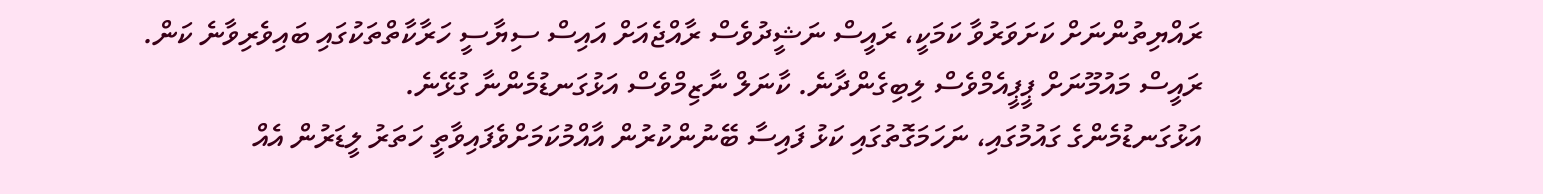ރައްޔިތުންނަށް ކަށަވަރުވާ ކަމަކީ، ރައީސް ނަޝީދުވެސް ރާއްޖެއަށް އައިސް ސިޔާސީ ހަރާކާތްތަކުގައި ބައިވެރިވާނެ ކަން.
ރައީސް މައުމޫނަށް ޕީޕީއެމްވެސް ލިބިގެންދާނެ. ކާނަލް ނާޒިމްވެސް އަޅުގަނޑުމެންނާ ގުޅޭނެ.
އަޅުގަނޑުމެންގެ ގައުމުގައި، ނަހަމަގޮތުގައި ކަޅު ފައިސާ ބޭނުންކުރުން އާއްމުކަމަށްވެފައިވާތީ ހަތަރު ލީޑަރުން އެއް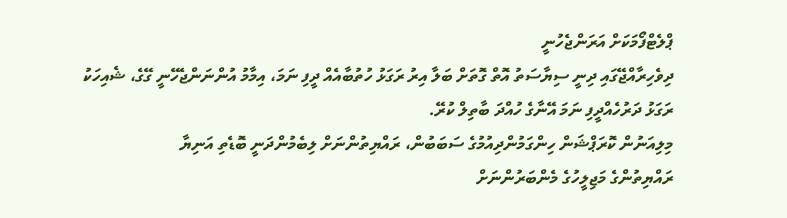ޕްލެޓްފޯމަކަށް އަރަންޖެހުނީ
ދިވެހިރާއްޖޭގައި ދިނީ ސިޔާސަތު އޮތް ގޮތަށް ބަލާ އިރު ރަގަޅު ހުތުބާއެއް ދީފި ނަމަ، އިމާމު އުންނަންޖެހޭނީ ގޭގެ، ޝެއިހަކު ރަގަޅު ދަރުހެއްދީފި ނަމަ އޭނާގެ ހުއްދަ ބާތިލް ކުރޭ.
މިލިއަނުން ކޮރަޕްޝަން ހިންގަމުންދިއުމުގެ ސަބަބުން، ރައްޔިތުންނަށް ލިބެމުންދަނީ ބޮޑެތި އަނިޔާ
ރައްޔިތުންގެ މަޖިލީހުގެ މެންބަރުންނަށް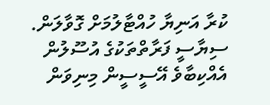ކުރާ އަނިޔާ ހުއްޓާލުމަށް ގޮވާލަން.
ސިޔާސީ ފަރާތްތަކުގެ އުސޫލުން އެއްކިބާވެ އޭސީސީން މިނިވަން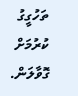ތަހުގީގު ކުރުމަށް ގޮވާލަން.